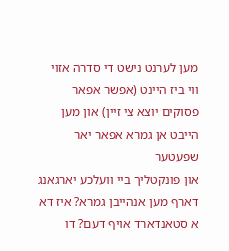מען לערנט נישט די סדרה אזוי ווי ביז היינט (אפשר אפאר פסוקים יוצא צי זיין) און מען הייבט אן גמרא אפאר יאר שפעטער
און פונקטליך ביי וועלכע יארגאנג דארף מען אנהייבן גמרא? איז דא א סטאנדארד אויף דעם? דו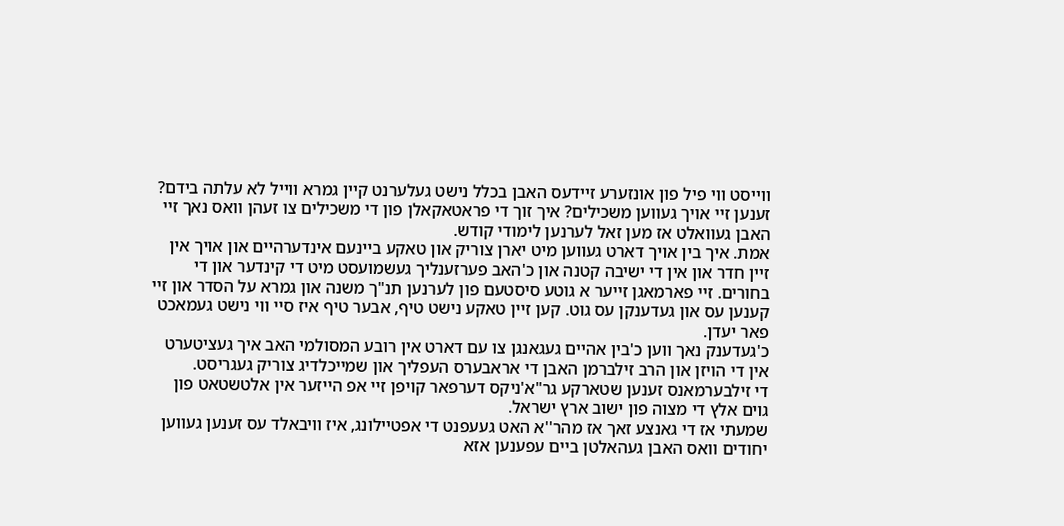ווייסט ווי פיל פון אונזערע זיידעס האבן בכלל נישט געלערנט קיין גמרא ווייל לא עלתה בידם? זענען זיי אויך געווען משכילים? איך זוך די פראטאקאלן פון די משכילים צו זעהן וואס נאך זיי האבן געוואלט אז מען זאל לערנען לימודי קודש.
אמת. איך בין אויך דארט געווען מיט יארן צוריק און טאקע ביינעם אינדערהיים און אויך אין זיין חדר און אין די ישיבה קטנה און כ'האב פערזענליך געשמועסט מיט די קינדער און די בחורים. זיי פארמאגן זייער א גוטע סיסטעם פון לערנען תנ"ך משנה און גמרא על הסדר און זיי קענען עס און געדענקן עס גוט. קען זיין טאקע נישט טיף, אבער טיף איז סיי ווי נישט געמאכט פאר יעדן.
כ'געדענק נאך ווען כ'בין אהיים געגאנגן צו עם דארט אין רובע המסולמי האב איך געציטערט אין די הויזן און הרב זילברמן האבן די אראבערס העפליך און שמייכלדיג צוריק געגריסט.
די זילבערמאנס זענען שטארקע גר"א'ניקס דערפאר קויפן זיי אפ הייזער אין אלטשטאט פון גוים אלץ די מצוה פון ישוב ארץ ישראל.
שמעתי אז די גאנצע זאך אז מהר''א האט געעפנט די אפטיילונג, איז וויבאלד עס זענען געווען יחודים וואס האבן געהאלטן ביים עפענען אזא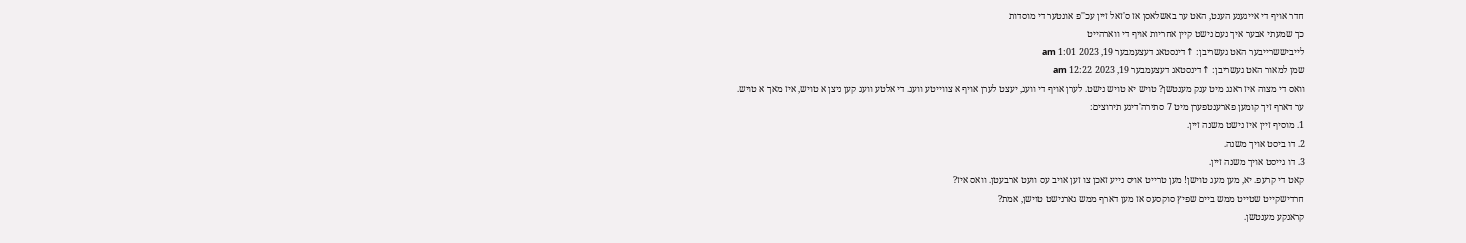חדר אויף די אייגענע הענט, האט ער באשלאסן אז ס'זאל זיין עכ''פ אונטער די מוסדות
כך שמעתי אבער איך נעם נישט קיין אחריות אויף די ווארהייט
לייביששרייבער האט געשריבן: ↑דינסטאג דעצעמבער 19, 2023 1:01 am
שמן למאור האט געשריבן: ↑דינסטאג דעצעמבער 19, 2023 12:22 am
וואס די מצוה איז ראנג מיט ענק מענטשן? טויש יא טויש נישט. לערן אויף די וועג, יעצט לערן אויף א צווייטע וועג. די אלטע וועג קען ניצן א טויש, איז מאך א טויש.
ער דארף זיך קומען פארענטפערן מיט 7 סתירה'דיגע תירוצים:
1. מוסיף זיין איז נישט משנה זיין.
2. דו ביסט אויך משנה.
3. דו גייסט אויך משנה זיין.
קאט די קרעפ. יא, מען מעג טוישן! מען טרייט אויס נייע זאכן צו זען אויב עס וועט ארבעטן. וואס איז?
חרדישקייט שטייט ממש ביים שפיץ סוקסעס אז מען דארף ממש גארנישט טוישן, אמת?
קראנקע מענטשן.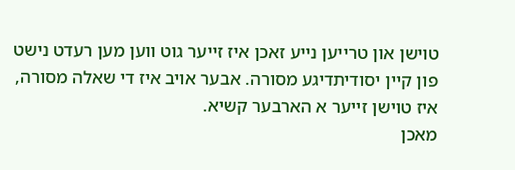טוישן און טרייען נייע זאכן איז זייער גוט ווען מען רעדט נישט פון קיין יסודיתדיגע מסורה. אבער אויב איז די שאלה מסורה, איז טוישן זייער א הארבער קשיא.
מאכן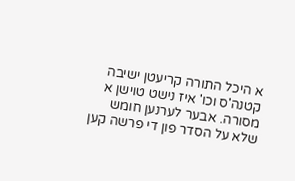א היכל התורה קריעטן ישיבה קטנה'ס וכו' איז נישט טוישן א מסורה. אבער לערנען חומש שלא על הסדר פון די פרשה קען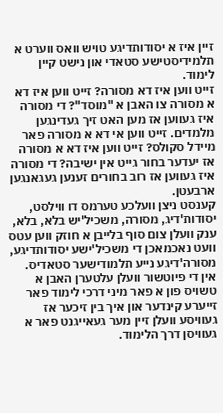זיין איז א יסודותדיגע טויש וואס ווערט א תלמידיסטישע סטאדי און נישט קיין לימוד.
זייט ווען איז דא מסורה? זייט ווען איז דא א מסורה צו האבן א "מוסד"? די מסורה איז געווען אז מען האט זיך געדינגען מלמדים. זייט ווען אי דא א מסורה פאר מיידל סקולס? זייט ווען איז דא א מסורה אז יעדער בחור גייט אין ישיבה? די מסורה איז געווען אז רוב בחורים זענען געגאנגען ארבעטן.
קענסט ניצן וועלכע טערמס דו ווילסט, יסודות'דיג, מסורה, משכיל'יש בלא, בלא, ענק וועלן צום סוף בלייבן א חוזק ווען עטס וועט נאכמאכן די משכיל'ישע יסודותדיגע, מסורה'דיגע נייע תלמודישער סטאדיס. אין די פיוטשור וועלן עלטערן האבן א טשויס פון א פאר מיני דרכי לימוד פאר זייערע קינדער און איך בין זיכער אז געוויסע וועלן זיין מער געאייגנט פאר א געוויסן דרך הלימוד.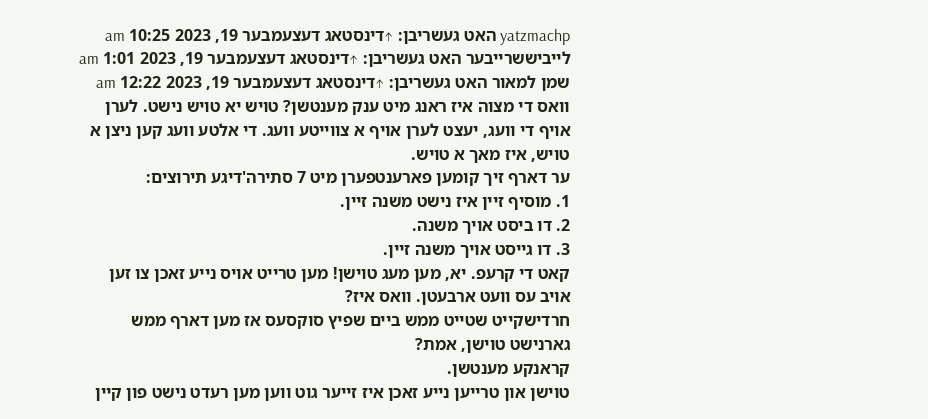yatzmachp האט געשריבן: ↑דינסטאג דעצעמבער 19, 2023 10:25 am
לייביששרייבער האט געשריבן: ↑דינסטאג דעצעמבער 19, 2023 1:01 am
שמן למאור האט געשריבן: ↑דינסטאג דעצעמבער 19, 2023 12:22 am
וואס די מצוה איז ראנג מיט ענק מענטשן? טויש יא טויש נישט. לערן אויף די וועג, יעצט לערן אויף א צווייטע וועג. די אלטע וועג קען ניצן א טויש, איז מאך א טויש.
ער דארף זיך קומען פארענטפערן מיט 7 סתירה'דיגע תירוצים:
1. מוסיף זיין איז נישט משנה זיין.
2. דו ביסט אויך משנה.
3. דו גייסט אויך משנה זיין.
קאט די קרעפ. יא, מען מעג טוישן! מען טרייט אויס נייע זאכן צו זען אויב עס וועט ארבעטן. וואס איז?
חרדישקייט שטייט ממש ביים שפיץ סוקסעס אז מען דארף ממש גארנישט טוישן, אמת?
קראנקע מענטשן.
טוישן און טרייען נייע זאכן איז זייער גוט ווען מען רעדט נישט פון קיין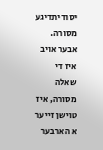יסודיתדיגע מסורה. אבער אויב איז די שאלה מסורה, איז טוישן זייער א הארבער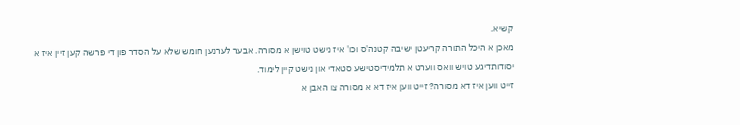קשיא.
מאכן א היכל התורה קריעטן ישיבה קטנה'ס וכו' איז נישט טוישן א מסורה. אבער לערנען חומש שלא על הסדר פון די פרשה קען זיין איז א יסודותדיגע טויש וואס ווערט א תלמידיסטישע סטאדי און נישט קיין לימוד.
זייט ווען איז דא מסורה? זייט ווען איז דא א מסורה צו האבן א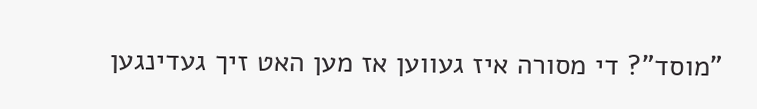"מוסד"? די מסורה איז געווען אז מען האט זיך געדינגען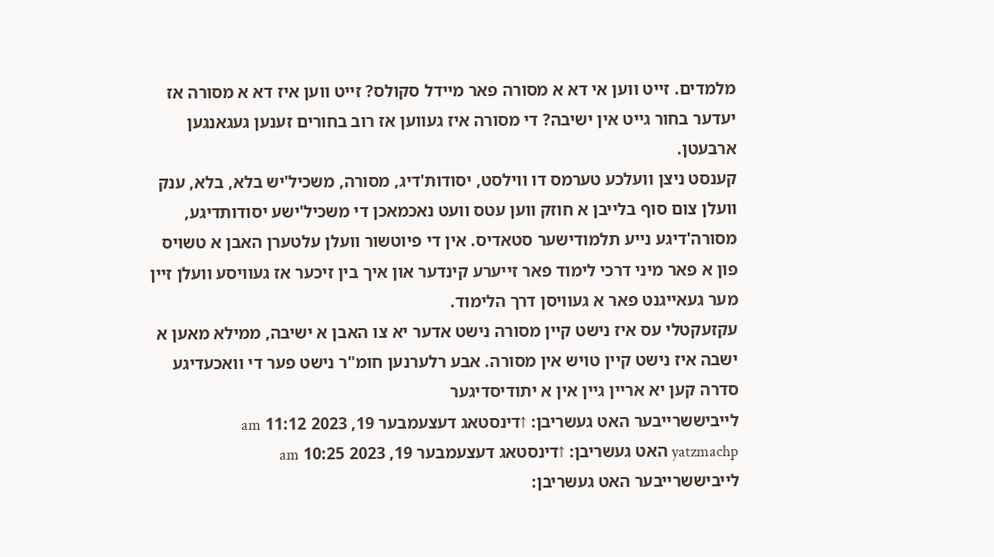מלמדים. זייט ווען אי דא א מסורה פאר מיידל סקולס? זייט ווען איז דא א מסורה אז יעדער בחור גייט אין ישיבה? די מסורה איז געווען אז רוב בחורים זענען געגאנגען ארבעטן.
קענסט ניצן וועלכע טערמס דו ווילסט, יסודות'דיג, מסורה, משכיל'יש בלא, בלא, ענק וועלן צום סוף בלייבן א חוזק ווען עטס וועט נאכמאכן די משכיל'ישע יסודותדיגע, מסורה'דיגע נייע תלמודישער סטאדיס. אין די פיוטשור וועלן עלטערן האבן א טשויס פון א פאר מיני דרכי לימוד פאר זייערע קינדער און איך בין זיכער אז געוויסע וועלן זיין מער געאייגנט פאר א געוויסן דרך הלימוד.
עקזעקטלי עס איז נישט קיין מסורה נישט אדער יא צו האבן א ישיבה, ממילא מאען א ישבה איז נישט קיין טויש אין מסורה. אבע רלערנען חומ"ר נישט פער די וואכעדיגע סדרה קען יא אריין גיין אין א יתודיסדיגער
לייביששרייבער האט געשריבן: ↑דינסטאג דעצעמבער 19, 2023 11:12 am
yatzmachp האט געשריבן: ↑דינסטאג דעצעמבער 19, 2023 10:25 am
לייביששרייבער האט געשריבן: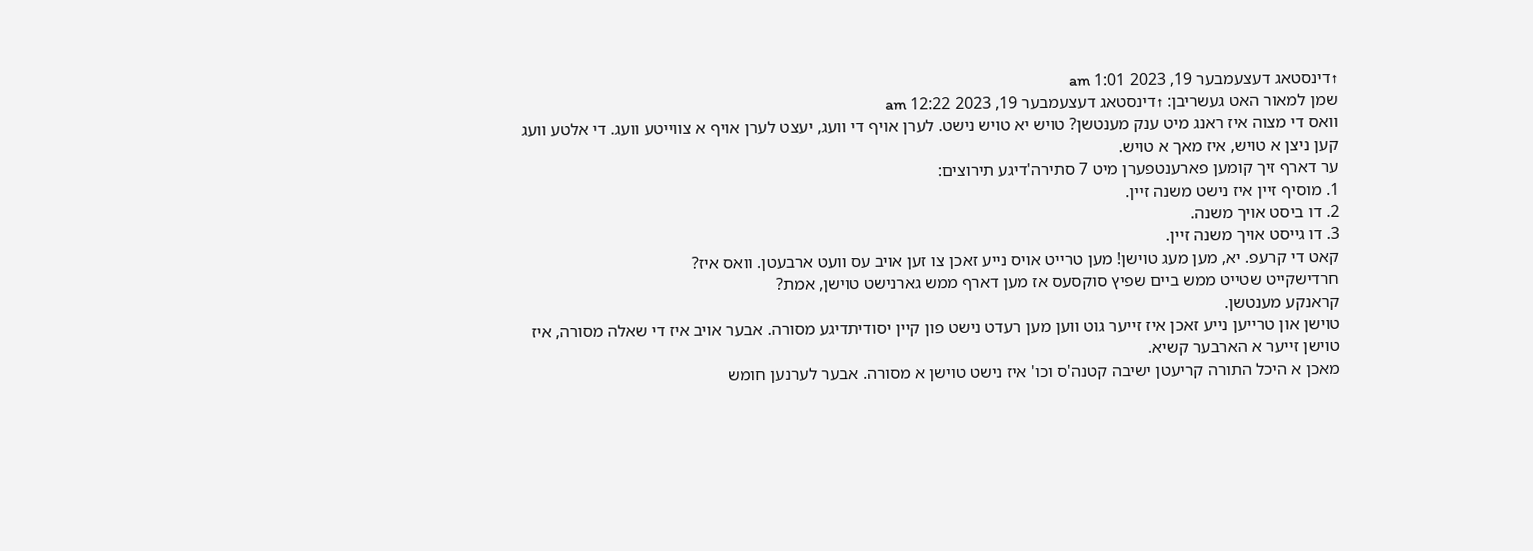↑דינסטאג דעצעמבער 19, 2023 1:01 am
שמן למאור האט געשריבן: ↑דינסטאג דעצעמבער 19, 2023 12:22 am
וואס די מצוה איז ראנג מיט ענק מענטשן? טויש יא טויש נישט. לערן אויף די וועג, יעצט לערן אויף א צווייטע וועג. די אלטע וועג קען ניצן א טויש, איז מאך א טויש.
ער דארף זיך קומען פארענטפערן מיט 7 סתירה'דיגע תירוצים:
1. מוסיף זיין איז נישט משנה זיין.
2. דו ביסט אויך משנה.
3. דו גייסט אויך משנה זיין.
קאט די קרעפ. יא, מען מעג טוישן! מען טרייט אויס נייע זאכן צו זען אויב עס וועט ארבעטן. וואס איז?
חרדישקייט שטייט ממש ביים שפיץ סוקסעס אז מען דארף ממש גארנישט טוישן, אמת?
קראנקע מענטשן.
טוישן און טרייען נייע זאכן איז זייער גוט ווען מען רעדט נישט פון קיין יסודיתדיגע מסורה. אבער אויב איז די שאלה מסורה, איז טוישן זייער א הארבער קשיא.
מאכן א היכל התורה קריעטן ישיבה קטנה'ס וכו' איז נישט טוישן א מסורה. אבער לערנען חומש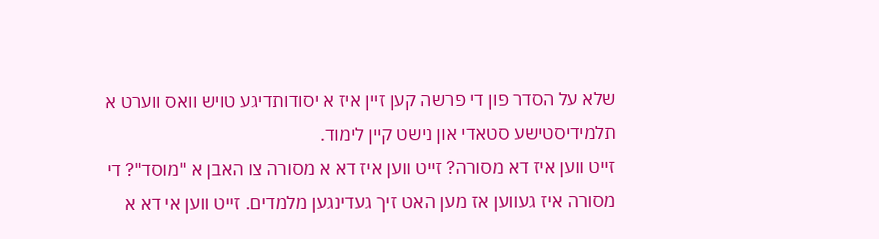שלא על הסדר פון די פרשה קען זיין איז א יסודותדיגע טויש וואס ווערט א תלמידיסטישע סטאדי און נישט קיין לימוד.
זייט ווען איז דא מסורה? זייט ווען איז דא א מסורה צו האבן א "מוסד"? די מסורה איז געווען אז מען האט זיך געדינגען מלמדים. זייט ווען אי דא א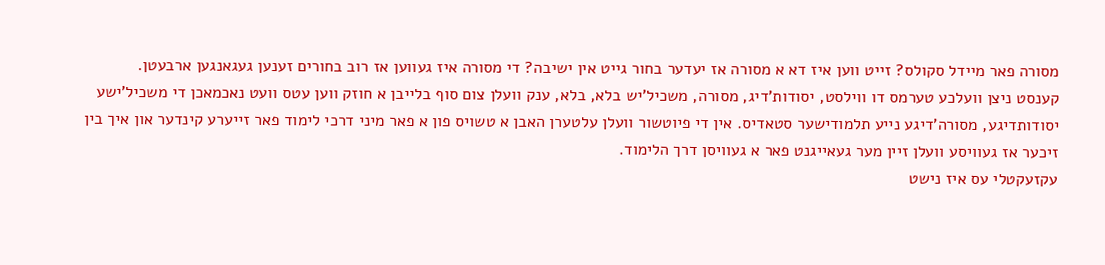מסורה פאר מיידל סקולס? זייט ווען איז דא א מסורה אז יעדער בחור גייט אין ישיבה? די מסורה איז געווען אז רוב בחורים זענען געגאנגען ארבעטן.
קענסט ניצן וועלכע טערמס דו ווילסט, יסודות'דיג, מסורה, משכיל'יש בלא, בלא, ענק וועלן צום סוף בלייבן א חוזק ווען עטס וועט נאכמאכן די משכיל'ישע יסודותדיגע, מסורה'דיגע נייע תלמודישער סטאדיס. אין די פיוטשור וועלן עלטערן האבן א טשויס פון א פאר מיני דרכי לימוד פאר זייערע קינדער און איך בין זיכער אז געוויסע וועלן זיין מער געאייגנט פאר א געוויסן דרך הלימוד.
עקזעקטלי עס איז נישט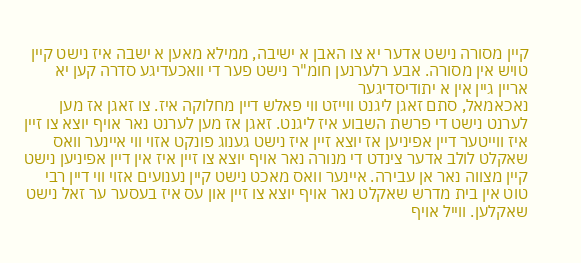קיין מסורה נישט אדער יא צו האבן א ישיבה, ממילא מאען א ישבה איז נישט קיין טויש אין מסורה. אבע רלערנען חומ"ר נישט פער די וואכעדיגע סדרה קען יא אריין גיין אין א יתודיסדיגער
נאכאמאל, סתם זאגן ליגנט ווייזט ווי פאלש דיין מחלוקה איז. צו זאגן אז מען לערנט נישט די פרשת השבוע איז ליגנט. זאגן אז מען לערנט נאר אויף יוצא צו זיין איז ווייטער דיין אפיניען אז יוצא זיין איז נישט גענוג פונקט אזוי ווי איינער וואס שאקלט לולב אדער צינדט די מנורה נאר אויף יוצא צו זיין איז אין דיין אפיניען נישט קיין מצווה נאר אן עבירה. איינער וואס מאכט נישט קיין נענועים אזוי ווי דיין רבי טוט אין בית מדרש שאקלט נאר אויף יוצא צו זיין און עס איז בעסער ער זאל נישט שאקלען. ווייל אויף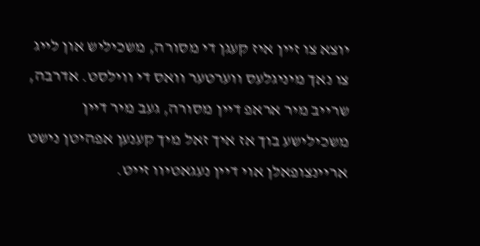יוצא צו זיין איז קעגן די מסורה, משכיליש און לייג צו נאך מיניגלעס ווערטער וואס די ווילסט. אדרבה, שרייב מיר אראפ דיין מסורה, געב מיר דיין משכילישע בוך אז איך זאל מיך קענען אפהיטן נישט אריינצופאלן אוי דיין נעגאטיוו זייט.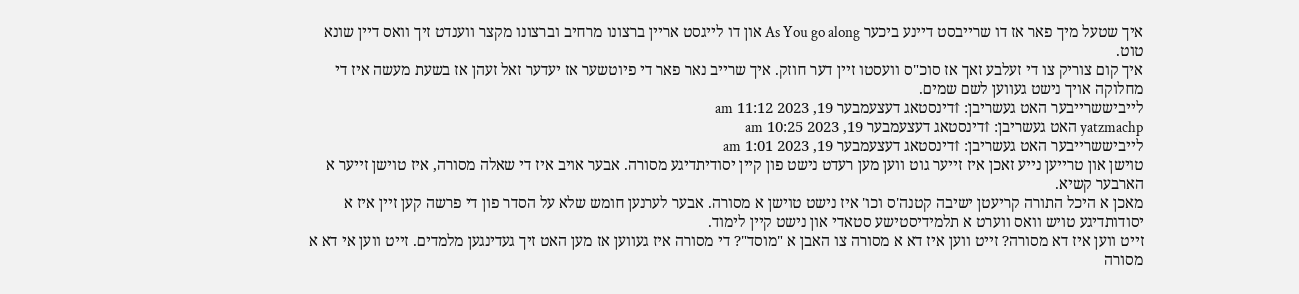איך שטעל מיך פאר אז דו שרייבסט דיינע ביכער As You go along און דו לייגסט אריין ברצונו מרחיב וברצונו מקצר ווענדט זיך וואס דיין שונא טוט.
איך קום צוריק צו די זעלבע זאך אז סוכ"ס וועסטו זיין דער חוזק. איך שרייב נאר פאר די פיוטשער אז יעדער זאל זעהן אז בשעת מעשה איז די מחלוקה אויך נישט געווען לשם שמים.
לייביששרייבער האט געשריבן: ↑דינסטאג דעצעמבער 19, 2023 11:12 am
yatzmachp האט געשריבן: ↑דינסטאג דעצעמבער 19, 2023 10:25 am
לייביששרייבער האט געשריבן: ↑דינסטאג דעצעמבער 19, 2023 1:01 am
טוישן און טרייען נייע זאכן איז זייער גוט ווען מען רעדט נישט פון קיין יסודיתדיגע מסורה. אבער אויב איז די שאלה מסורה, איז טוישן זייער א הארבער קשיא.
מאכן א היכל התורה קריעטן ישיבה קטנה'ס וכו' איז נישט טוישן א מסורה. אבער לערנען חומש שלא על הסדר פון די פרשה קען זיין איז א יסודותדיגע טויש וואס ווערט א תלמידיסטישע סטאדי און נישט קיין לימוד.
זייט ווען איז דא מסורה? זייט ווען איז דא א מסורה צו האבן א "מוסד"? די מסורה איז געווען אז מען האט זיך געדינגען מלמדים. זייט ווען אי דא א מסורה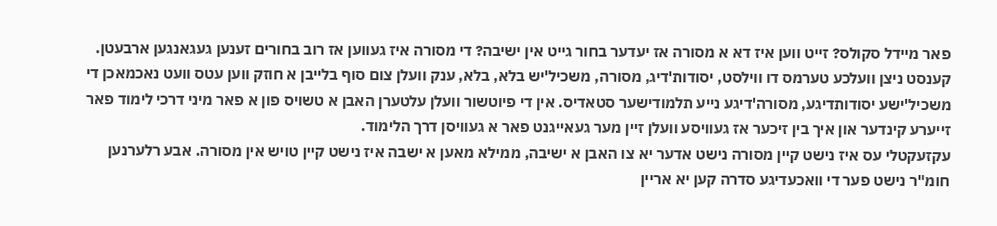פאר מיידל סקולס? זייט ווען איז דא א מסורה אז יעדער בחור גייט אין ישיבה? די מסורה איז געווען אז רוב בחורים זענען געגאנגען ארבעטן.
קענסט ניצן וועלכע טערמס דו ווילסט, יסודות'דיג, מסורה, משכיל'יש בלא, בלא, ענק וועלן צום סוף בלייבן א חוזק ווען עטס וועט נאכמאכן די משכיל'ישע יסודותדיגע, מסורה'דיגע נייע תלמודישער סטאדיס. אין די פיוטשור וועלן עלטערן האבן א טשויס פון א פאר מיני דרכי לימוד פאר זייערע קינדער און איך בין זיכער אז געוויסע וועלן זיין מער געאייגנט פאר א געוויסן דרך הלימוד.
עקזעקטלי עס איז נישט קיין מסורה נישט אדער יא צו האבן א ישיבה, ממילא מאען א ישבה איז נישט קיין טויש אין מסורה. אבע רלערנען חומ"ר נישט פער די וואכעדיגע סדרה קען יא אריין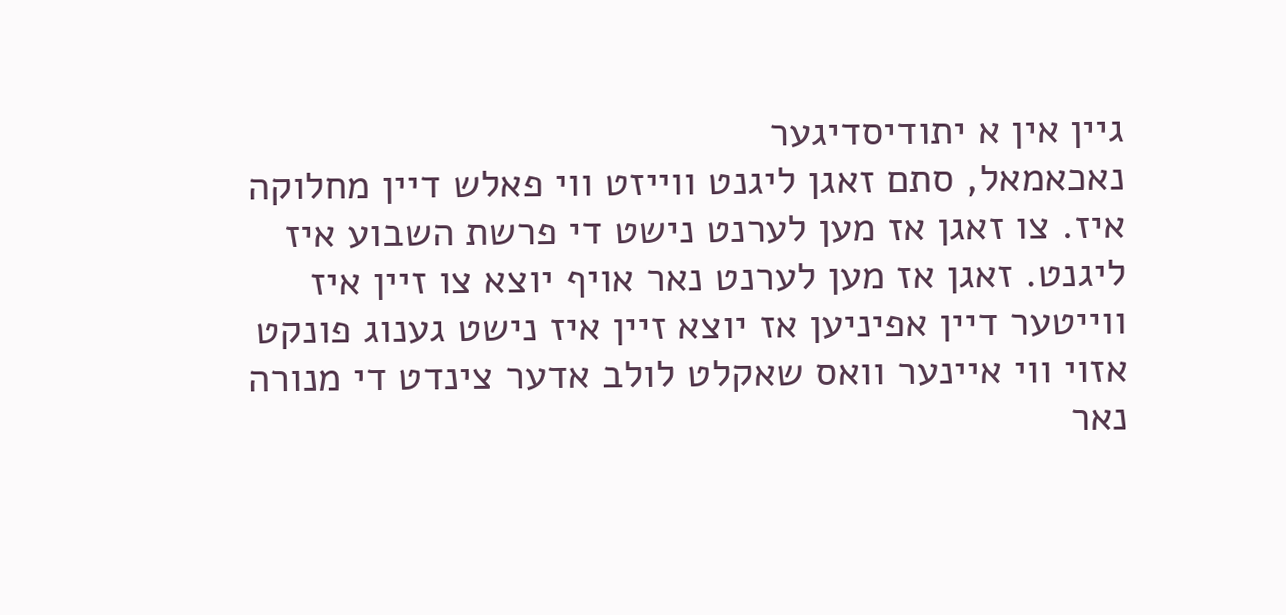גיין אין א יתודיסדיגער
נאכאמאל, סתם זאגן ליגנט ווייזט ווי פאלש דיין מחלוקה איז. צו זאגן אז מען לערנט נישט די פרשת השבוע איז ליגנט. זאגן אז מען לערנט נאר אויף יוצא צו זיין איז ווייטער דיין אפיניען אז יוצא זיין איז נישט גענוג פונקט אזוי ווי איינער וואס שאקלט לולב אדער צינדט די מנורה נאר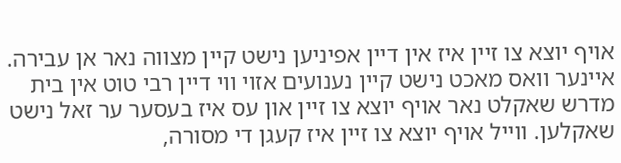אויף יוצא צו זיין איז אין דיין אפיניען נישט קיין מצווה נאר אן עבירה. איינער וואס מאכט נישט קיין נענועים אזוי ווי דיין רבי טוט אין בית מדרש שאקלט נאר אויף יוצא צו זיין און עס איז בעסער ער זאל נישט שאקלען. ווייל אויף יוצא צו זיין איז קעגן די מסורה,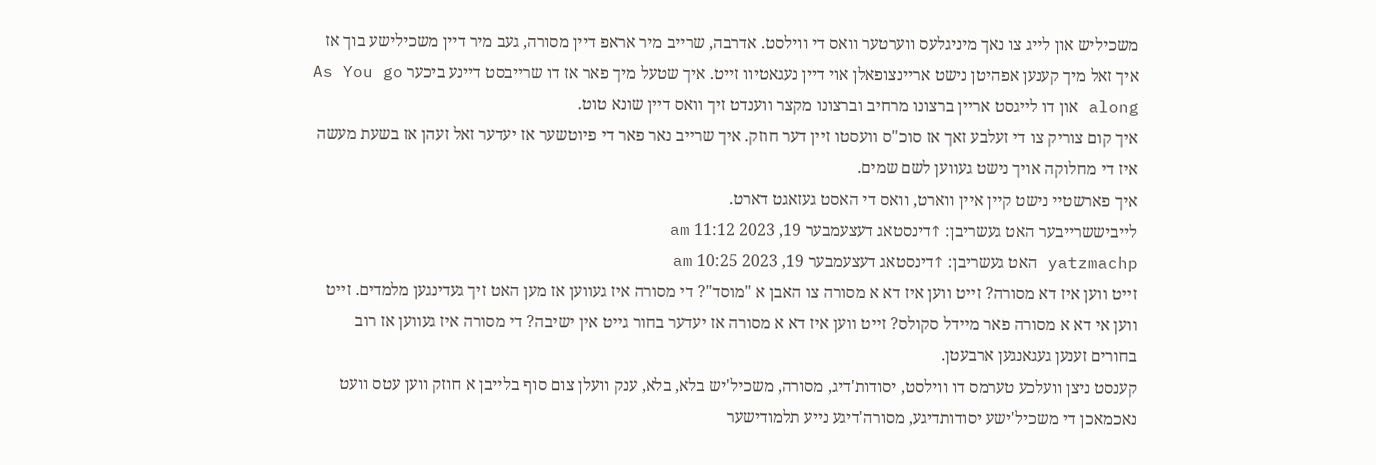משכיליש און לייג צו נאך מיניגלעס ווערטער וואס די ווילסט. אדרבה, שרייב מיר אראפ דיין מסורה, געב מיר דיין משכילישע בוך אז איך זאל מיך קענען אפהיטן נישט אריינצופאלן אוי דיין נעגאטיוו זייט. איך שטעל מיך פאר אז דו שרייבסט דיינע ביכער As You go along און דו לייגסט אריין ברצונו מרחיב וברצונו מקצר ווענדט זיך וואס דיין שונא טוט.
איך קום צוריק צו די זעלבע זאך אז סוכ"ס וועסטו זיין דער חוזק. איך שרייב נאר פאר די פיוטשער אז יעדער זאל זעהן אז בשעת מעשה איז די מחלוקה אויך נישט געווען לשם שמים.
איך פארשטיי נישט קיין איין ווארט, וואס די האסט געזאגט דארט.
לייביששרייבער האט געשריבן: ↑דינסטאג דעצעמבער 19, 2023 11:12 am
yatzmachp האט געשריבן: ↑דינסטאג דעצעמבער 19, 2023 10:25 am
זייט ווען איז דא מסורה? זייט ווען איז דא א מסורה צו האבן א "מוסד"? די מסורה איז געווען אז מען האט זיך געדינגען מלמדים. זייט ווען אי דא א מסורה פאר מיידל סקולס? זייט ווען איז דא א מסורה אז יעדער בחור גייט אין ישיבה? די מסורה איז געווען אז רוב בחורים זענען געגאנגען ארבעטן.
קענסט ניצן וועלכע טערמס דו ווילסט, יסודות'דיג, מסורה, משכיל'יש בלא, בלא, ענק וועלן צום סוף בלייבן א חוזק ווען עטס וועט נאכמאכן די משכיל'ישע יסודותדיגע, מסורה'דיגע נייע תלמודישער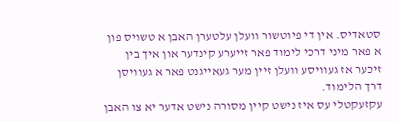סטאדיס. אין די פיוטשור וועלן עלטערן האבן א טשויס פון א פאר מיני דרכי לימוד פאר זייערע קינדער און איך בין זיכער אז געוויסע וועלן זיין מער געאייגנט פאר א געוויסן דרך הלימוד.
עקזעקטלי עס איז נישט קיין מסורה נישט אדער יא צו האבן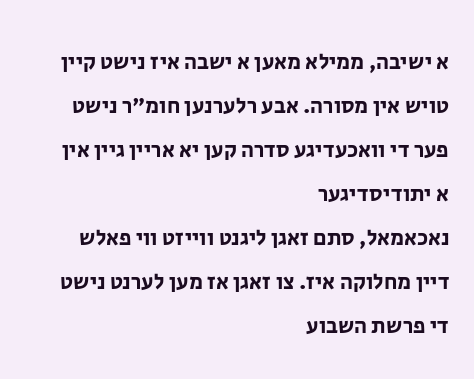א ישיבה, ממילא מאען א ישבה איז נישט קיין טויש אין מסורה. אבע רלערנען חומ"ר נישט פער די וואכעדיגע סדרה קען יא אריין גיין אין א יתודיסדיגער
נאכאמאל, סתם זאגן ליגנט ווייזט ווי פאלש דיין מחלוקה איז. צו זאגן אז מען לערנט נישט די פרשת השבוע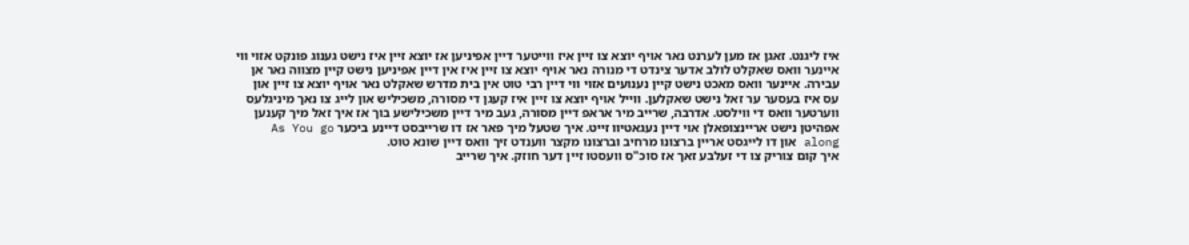איז ליגנט. זאגן אז מען לערנט נאר אויף יוצא צו זיין איז ווייטער דיין אפיניען אז יוצא זיין איז נישט גענוג פונקט אזוי ווי איינער וואס שאקלט לולב אדער צינדט די מנורה נאר אויף יוצא צו זיין איז אין דיין אפיניען נישט קיין מצווה נאר אן עבירה. איינער וואס מאכט נישט קיין נענועים אזוי ווי דיין רבי טוט אין בית מדרש שאקלט נאר אויף יוצא צו זיין און עס איז בעסער ער זאל נישט שאקלען. ווייל אויף יוצא צו זיין איז קעגן די מסורה, משכיליש און לייג צו נאך מיניגלעס ווערטער וואס די ווילסט. אדרבה, שרייב מיר אראפ דיין מסורה, געב מיר דיין משכילישע בוך אז איך זאל מיך קענען אפהיטן נישט אריינצופאלן אוי דיין נעגאטיוו זייט. איך שטעל מיך פאר אז דו שרייבסט דיינע ביכער As You go along און דו לייגסט אריין ברצונו מרחיב וברצונו מקצר ווענדט זיך וואס דיין שונא טוט.
איך קום צוריק צו די זעלבע זאך אז סוכ"ס וועסטו זיין דער חוזק. איך שרייב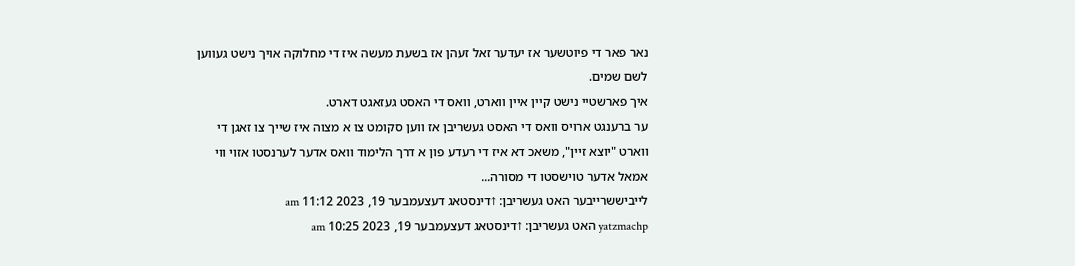נאר פאר די פיוטשער אז יעדער זאל זעהן אז בשעת מעשה איז די מחלוקה אויך נישט געווען לשם שמים.
איך פארשטיי נישט קיין איין ווארט, וואס די האסט געזאגט דארט.
ער ברענגט ארויס וואס די האסט געשריבן אז ווען סקומט צו א מצוה איז שייך צו זאגן די ווארט "יוצא זיין", משאכ דא איז די רעדע פון א דרך הלימוד וואס אדער לערנסטו אזוי ווי אמאל אדער טוישסטו די מסורה...
לייביששרייבער האט געשריבן: ↑דינסטאג דעצעמבער 19, 2023 11:12 am
yatzmachp האט געשריבן: ↑דינסטאג דעצעמבער 19, 2023 10:25 am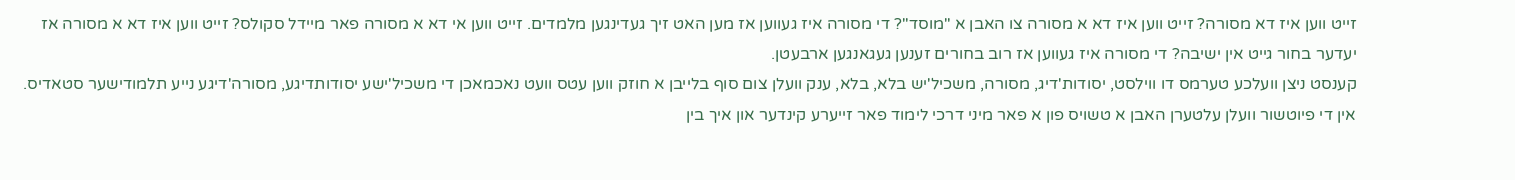זייט ווען איז דא מסורה? זייט ווען איז דא א מסורה צו האבן א "מוסד"? די מסורה איז געווען אז מען האט זיך געדינגען מלמדים. זייט ווען אי דא א מסורה פאר מיידל סקולס? זייט ווען איז דא א מסורה אז יעדער בחור גייט אין ישיבה? די מסורה איז געווען אז רוב בחורים זענען געגאנגען ארבעטן.
קענסט ניצן וועלכע טערמס דו ווילסט, יסודות'דיג, מסורה, משכיל'יש בלא, בלא, ענק וועלן צום סוף בלייבן א חוזק ווען עטס וועט נאכמאכן די משכיל'ישע יסודותדיגע, מסורה'דיגע נייע תלמודישער סטאדיס. אין די פיוטשור וועלן עלטערן האבן א טשויס פון א פאר מיני דרכי לימוד פאר זייערע קינדער און איך בין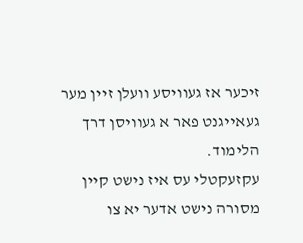זיכער אז געוויסע וועלן זיין מער געאייגנט פאר א געוויסן דרך הלימוד.
עקזעקטלי עס איז נישט קיין מסורה נישט אדער יא צו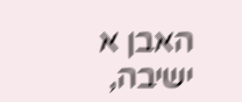האבן א ישיבה,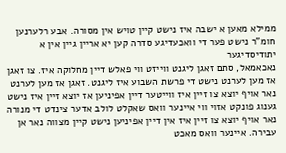ממילא מאען א ישבה איז נישט קיין טויש אין מסורה. אבע רלערנען חומ"ר נישט פער די וואכעדיגע סדרה קען יא אריין גיין אין א יתודיסדיגער
נאכאמאל, סתם זאגן ליגנט ווייזט ווי פאלש דיין מחלוקה איז. צו זאגן אז מען לערנט נישט די פרשת השבוע איז ליגנט. זאגן אז מען לערנט נאר אויף יוצא צו זיין איז ווייטער דיין אפיניען אז יוצא זיין איז נישט גענוג פונקט אזוי ווי איינער וואס שאקלט לולב אדער צינדט די מנורה נאר אויף יוצא צו זיין איז אין דיין אפיניען נישט קיין מצווה נאר אן עבירה. איינער וואס מאכט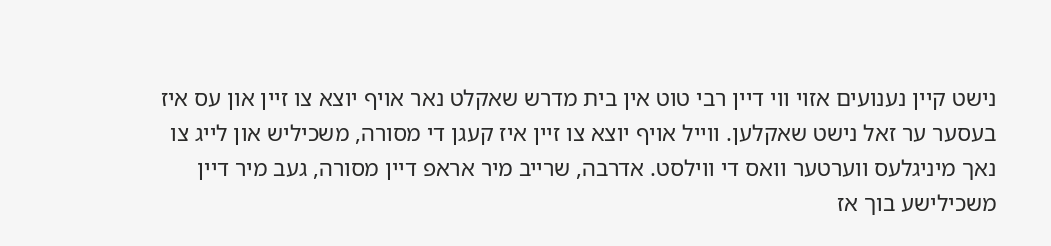נישט קיין נענועים אזוי ווי דיין רבי טוט אין בית מדרש שאקלט נאר אויף יוצא צו זיין און עס איז בעסער ער זאל נישט שאקלען. ווייל אויף יוצא צו זיין איז קעגן די מסורה, משכיליש און לייג צו נאך מיניגלעס ווערטער וואס די ווילסט. אדרבה, שרייב מיר אראפ דיין מסורה, געב מיר דיין משכילישע בוך אז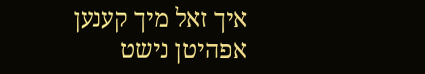איך זאל מיך קענען אפהיטן נישט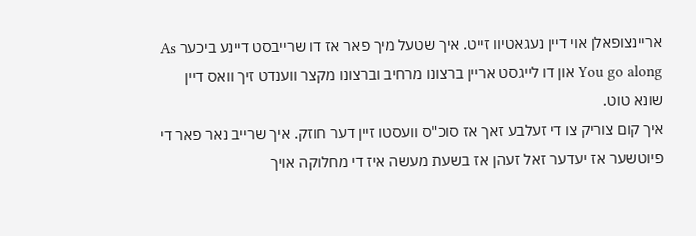אריינצופאלן אוי דיין נעגאטיוו זייט. איך שטעל מיך פאר אז דו שרייבסט דיינע ביכער As You go along און דו לייגסט אריין ברצונו מרחיב וברצונו מקצר ווענדט זיך וואס דיין שונא טוט.
איך קום צוריק צו די זעלבע זאך אז סוכ"ס וועסטו זיין דער חוזק. איך שרייב נאר פאר די פיוטשער אז יעדער זאל זעהן אז בשעת מעשה איז די מחלוקה אויך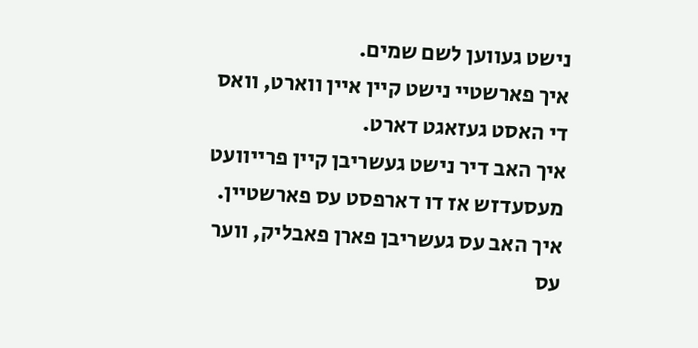נישט געווען לשם שמים.
איך פארשטיי נישט קיין איין ווארט, וואס די האסט געזאגט דארט.
איך האב דיר נישט געשריבן קיין פרייוועט מעסעדזש אז דו דארפסט עס פארשטיין. איך האב עס געשריבן פארן פאבליק, ווער עס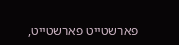פארשטייט פארשטייט,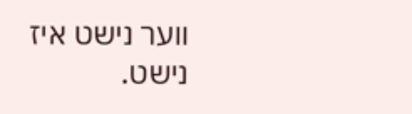ווער נישט איז נישט.